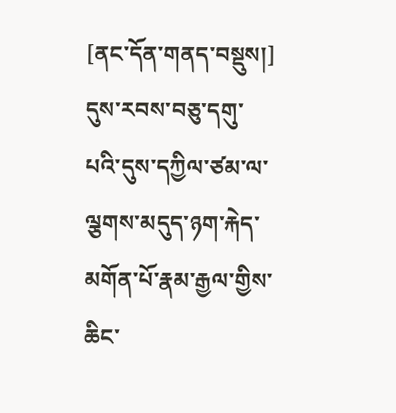[ནང་དོན་གནད་བསྡུས།] དུས་རབས་བཅུ་དགུ་པའི་དུས་དཀྱིལ་ཙམ་ལ་ལྕགས་མདུད་ཉག་རྐེད་མགོན་པོ་རྣམ་རྒྱལ་གྱིས་ཆིང་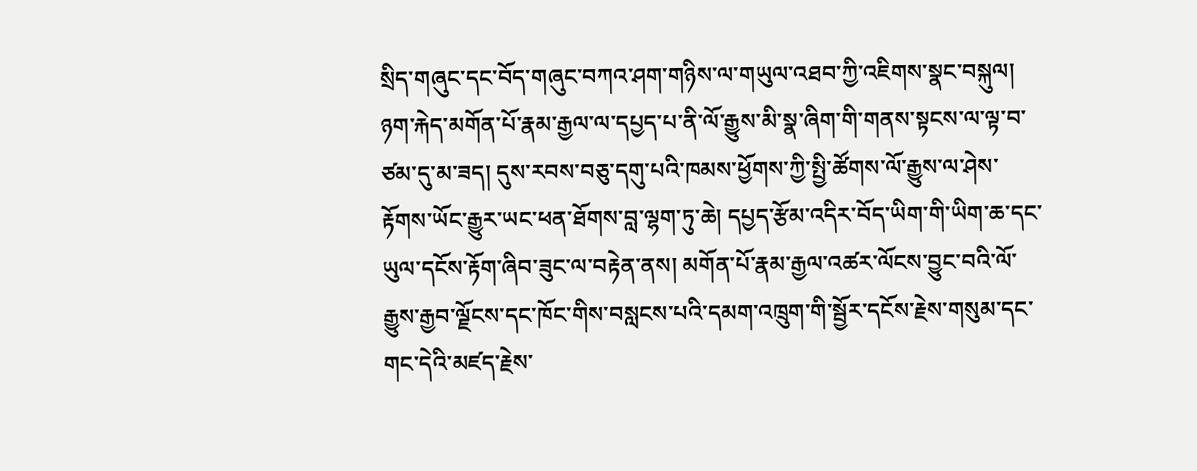སྲིད་གཞུང་དང་བོད་གཞུང་བཀའ་ཤག་གཉིས་ལ་གཡུལ་འཐབ་ཀྱི་འཇིགས་སྣང་བསྐུལ། ཉག་རྐེད་མགོན་པོ་རྣམ་རྒྱལ་ལ་དཔྱད་པ་ནི་ལོ་རྒྱུས་མི་སྣ་ཞིག་གི་གནས་སྟངས་ལ་ལྟ་བ་ཙམ་དུ་མ་ཟད། དུས་རབས་བཅུ་དགུ་པའི་ཁམས་ཕྱོགས་ཀྱི་སྤྱི་ཚོགས་ལོ་རྒྱུས་ལ་ཤེས་རྟོགས་ཡོང་རྒྱུར་ཡང་ཕན་ཐོགས་བླ་ལྷག་ཏུ་ཆེ། དཔྱད་རྩོམ་འདིར་བོད་ཡིག་གི་ཡིག་ཆ་དང་ཡུལ་དངོས་རྟོག་ཞིབ་ཟུང་ལ་བརྟེན་ནས། མགོན་པོ་རྣམ་རྒྱལ་འཚར་ལོངས་བྱུང་བའི་ལོ་རྒྱུས་རྒྱབ་ལྗོངས་དང་ཁོང་གིས་བསླངས་པའི་དམག་འཁྲུག་གི་སྦྱོར་དངོས་རྗེས་གསུམ་དང་གང་དེའི་མཛད་རྗེས་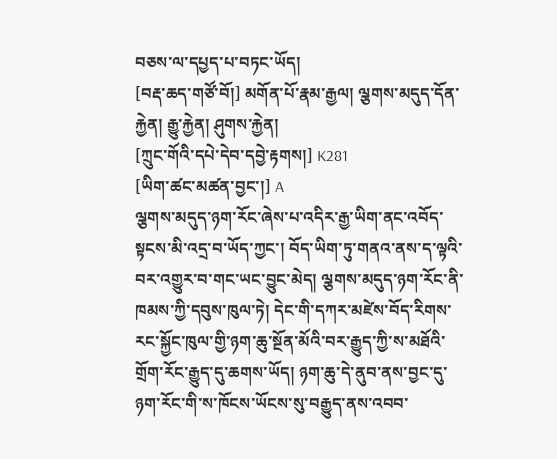བཅས་ལ་དཔྱད་པ་བཏང་ཡོད།
[བརྡ་ཆད་གཙོ་བོ།] མགོན་པོ་རྣམ་རྒྱལ། ལྕགས་མདུད་དོན་རྐྱེན། རྒྱུ་རྐྱེན། ཤུགས་རྐྱེན།
[ཀྲུང་གོའི་དཔེ་དེབ་དབྱེ་རྟགས།] K281
[ཡིག་ཚང་མཚན་བྱང་།] A
ལྕགས་མདུད་ཉག་རོང་ཞེས་པ་འདིར་རྒྱ་ཡིག་ནང་འབོད་སྟངས་མི་འདྲ་བ་ཡོད་ཀྱང་། བོད་ཡིག་ཏུ་གནའ་ནས་ད་ལྟའི་བར་འགྱུར་བ་གང་ཡང་བྱུང་མེད། ལྕགས་མདུད་ཉག་རོང་ནི་ཁམས་ཀྱི་དབུས་ཁུལ་ཏེ། དེང་གི་དཀར་མཛེས་བོད་རིགས་རང་སྐྱོང་ཁུལ་གྱི་ཉག་ཆུ་སྔོན་མོའི་བར་རྒྱུད་ཀྱི་ས་མཐོའི་གྲོག་རོང་རྒྱུད་དུ་ཆགས་ཡོད། ཉག་ཆུ་དེ་ནུབ་ནས་བྱང་དུ་ཉག་རོང་གི་ས་ཁོངས་ཡོངས་སུ་བརྒྱུད་ནས་འབབ་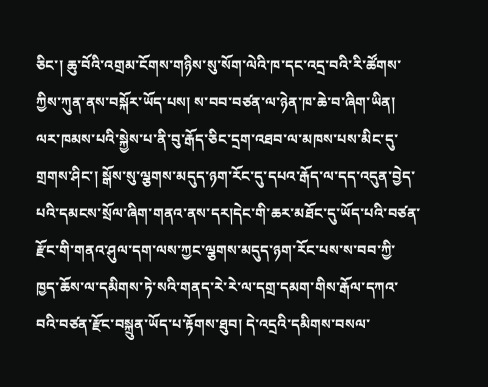ཅིང་། ཆུ་བོའི་འགྲམ་ངོགས་གཉིས་སུ་སོག་ལེའི་ཁ་དང་འདྲ་བའི་རི་ཚོགས་ཀྱིས་ཀུན་ནས་བསྐོར་ཡོད་པས། ས་བབ་བཙན་ལ་ཉེན་ཁ་ཆེ་བ་ཞིག་ཡིན། ལར་ཁམས་པའི་སྐྱེས་པ་ནི་བུ་རྒོད་ཅིང་དྲག་འཐབ་ལ་མཁས་པས་མིང་དུ་གྲགས་ཤིང་། སྒོས་སུ་ལྕགས་མདུད་ཉག་རོང་དུ་དཔའ་རྒོད་ལ་དད་འདུན་བྱེད་པའི་དམངས་སྲོལ་ཞིག་གནའ་ནས་དར།དེང་གི་ཆར་མཐོང་དུ་ཡོད་པའི་བཙན་རྫོང་གི་གནའ་ཤུལ་དག་ལས་ཀྱང་ལྕགས་མདུད་ཉག་རོང་པས་ས་བབ་ཀྱི་ཁྱད་ཆོས་ལ་དམིགས་ཏེ་སའི་གནད་རེ་རེ་ལ་དགྲ་དམག་གིས་རྒོལ་དཀའ་བའི་བཙན་རྫོང་བསྐྲུན་ཡོད་པ་རྟོགས་ཐུབ། དེ་འདྲའི་དམིགས་བསལ་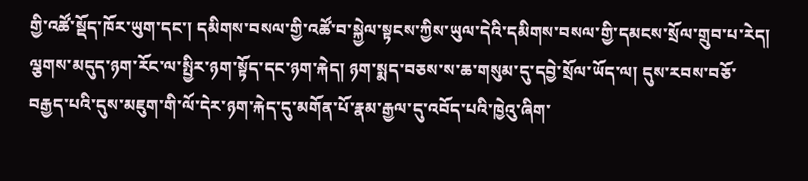གྱི་འཚོ་སྡོད་ཁོར་ཡུག་དང་། དམིགས་བསལ་གྱི་འཚོ་བ་སྐྱེལ་སྟངས་ཀྱིས་ཡུལ་དེའི་དམིགས་བསལ་གྱི་དམངས་སྲོལ་གྲུབ་པ་རེད། ལྕགས་མདུད་ཉག་རོང་ལ་སྤྱིར་ཉག་སྟོད་དང་ཉག་རྐེད། ཉག་སྨད་བཅས་ས་ཆ་གསུམ་དུ་དབྱེ་སྲོལ་ཡོད་ལ། དུས་རབས་བཅོ་བརྒྱད་པའི་དུས་མཇུག་གི་ལོ་དེར་ཉག་རྐེད་དུ་མགོན་པོ་རྣམ་རྒྱལ་དུ་འབོད་པའི་ཁྱེའུ་ཞིག་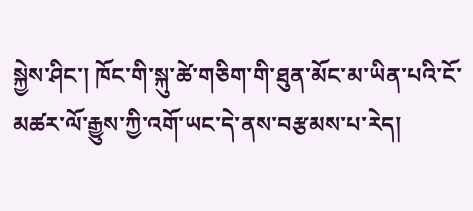སྐྱེས་ཤིང་། ཁོང་གི་སྐུ་ཚེ་གཅིག་གི་ཐུན་མོང་མ་ཡིན་པའི་ངོ་མཚར་ལོ་རྒྱུས་ཀྱི་འགོ་ཡང་དེ་ནས་བརྩམས་པ་རེད།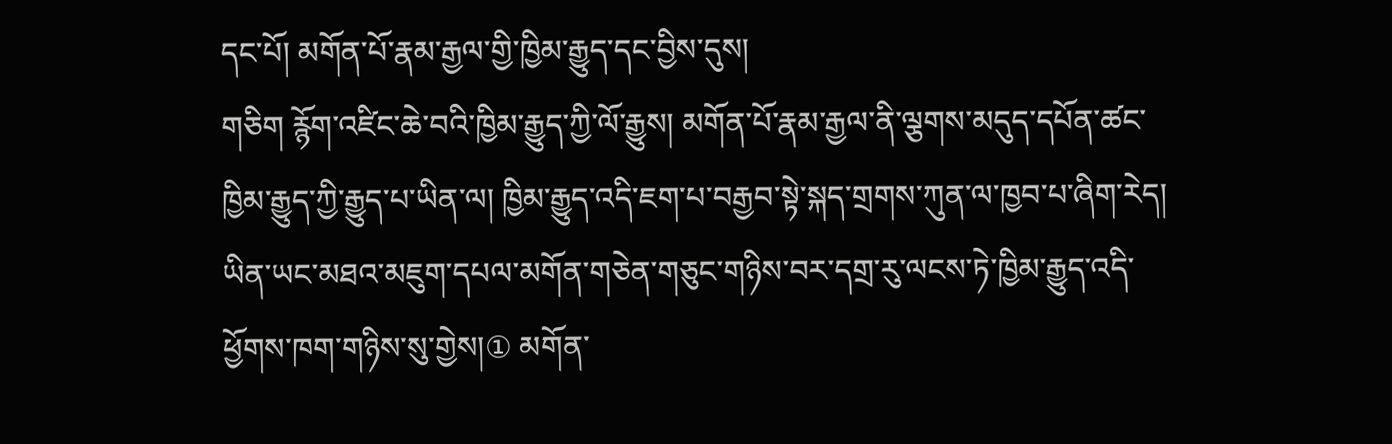དང་པོ། མགོན་པོ་རྣམ་རྒྱལ་གྱི་ཁྱིམ་རྒྱུད་དང་བྱིས་དུས།
གཅིག རྙོག་འཛིང་ཆེ་བའི་ཁྱིམ་རྒྱུད་ཀྱི་ལོ་རྒྱུས། མགོན་པོ་རྣམ་རྒྱལ་ནི་ལྕགས་མདུད་དཔོན་ཚང་ཁྱིམ་རྒྱུད་ཀྱི་རྒྱུད་པ་ཡིན་ལ། ཁྱིམ་རྒྱུད་འདི་ཇག་པ་བརྒྱབ་སྟེ་སྐད་གྲགས་ཀུན་ལ་ཁྱབ་པ་ཞིག་རེད། ཡིན་ཡང་མཐའ་མཇུག་དཔལ་མགོན་གཅེན་གཅུང་གཉིས་བར་དགྲ་རུ་ལངས་ཏེ་ཁྱིམ་རྒྱུད་འདི་ཕྱོགས་ཁག་གཉིས་སུ་གྱེས།① མགོན་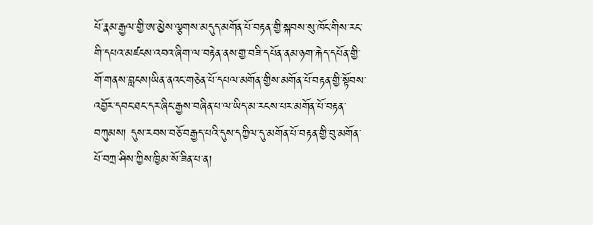པོ་རྣམ་རྒྱལ་གྱི་ཨ་མྱེས་ལྕགས་མདུད་མགོན་པོ་བརྟན་གྱི་སྐབས་སུ་ཁོང་གིས་རང་གི་དཔའ་མཛངས་འབའ་ཞིག་ལ་བརྟེན་ནས་གྱ་བཟི་དཔོན་ནམ་ཉག་རྐེད་དཔོན་གྱི་གོ་གནས་བླངས།ཡིན་ནའང་གཅེན་པོ་དཔལ་མགོན་གྱིས་མགོན་པོ་བརྟན་གྱི་སྟོབས་འབྱོར་དབང་ཐང་དར་ཞིང་རྒྱས་བཞིན་པ་ལ་ཡིད་མ་རངས་པར་མགོན་པོ་བརྟན་བཀུམས། དུས་རབས་བཅོ་བརྒྱད་པའི་དུས་དཀྱིལ་དུ་མགོན་པོ་བརྟན་གྱི་བུ་མགོན་པོ་བཀྲ་ཤིས་ཀྱིས་ཁྱིམ་སོ་ཟིན་པ་ན།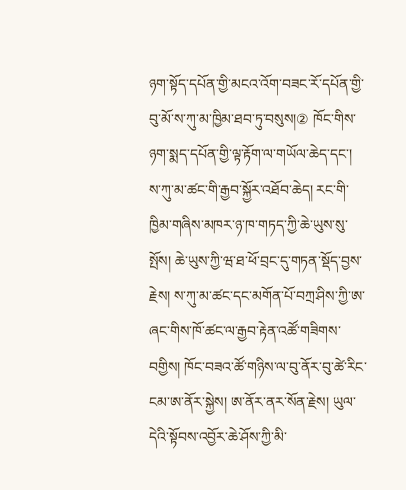ཉག་སྟོད་དཔོན་གྱི་མངའ་འོག་བཟང་རོ་དཔོན་གྱི་བུ་མོ་ས་ཀུ་མ་ཁྱིམ་ཐབ་ཏུ་བསུས།② ཁོང་གིས་ཉག་སྨད་དཔོན་གྱི་ལྟ་རྟོག་ལ་གཡོལ་ཆེད་དང་། ས་ཀུ་མ་ཚང་གི་རྒྱབ་སྐྱོར་འཐོབ་ཆེད། རང་གི་ཁྱིམ་གཞིས་མཁར་ཉ་ཁ་གཏད་ཀྱི་ཆེ་ཡུས་སུ་སྤོས། ཆེ་ཡུས་ཀྱི་ཝ་ཐ་ཕོ་བྲང་དུ་གཏན་སྡོད་བྱས་རྗེས། ས་ཀུ་མ་ཚང་དང་མགོན་པོ་བཀྲ་ཤིས་ཀྱི་ཨ་ཞང་གིས་ཁོ་ཚང་ལ་རྒྱབ་རྟེན་འཚོ་གཟིགས་བགྱིས། ཁོང་བཟའ་ཚོ་གཉིས་ལ་བུ་ནོར་བུ་ཚེ་རིང་ངམ་ཨ་ནོར་སྐྱེས། ཨ་ནོར་ནར་སོན་རྗེས། ཡུལ་དེའི་སྟོབས་འབྱོར་ཆེ་ཤོས་ཀྱི་མི་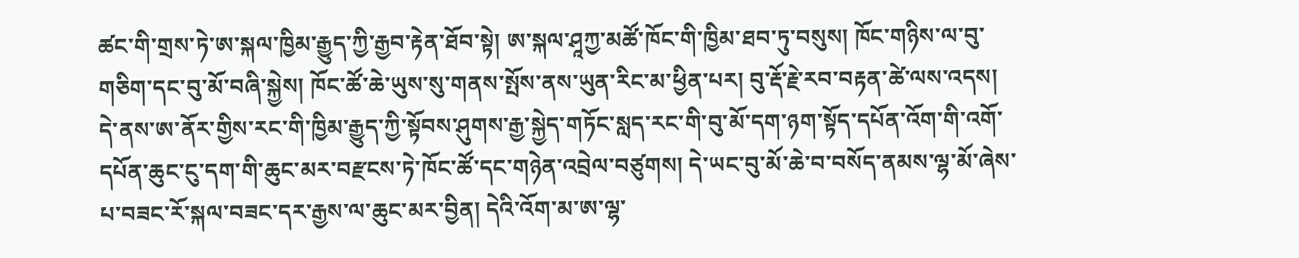ཚང་གི་གྲས་ཏེ་ཨ་སྐལ་ཁྱིམ་རྒྱུད་ཀྱི་རྒྱབ་རྟེན་ཐོབ་སྟེ། ཨ་སྐལ་ཤཱཀྱ་མཚོ་ཁོང་གི་ཁྱིམ་ཐབ་ཏུ་བསུས། ཁོང་གཉིས་ལ་བུ་གཅིག་དང་བུ་མོ་བཞི་སྐྱེས། ཁོང་ཚོ་ཆེ་ཡུས་སུ་གནས་སྤོས་ནས་ཡུན་རིང་མ་ཕྱིན་པར། བུ་རྡོ་རྗེ་རབ་བརྟན་ཚེ་ལས་འདས། དེ་ནས་ཨ་ནོར་གྱིས་རང་གི་ཁྱིམ་རྒྱུད་ཀྱི་སྟོབས་ཤུགས་རྒྱ་སྐྱེད་གཏོང་སླད་རང་གི་བུ་མོ་དག་ཉག་སྟོད་དཔོན་འོག་གི་འགོ་དཔོན་ཆུང་ངུ་དག་གི་ཆུང་མར་བརྫངས་ཏེ་ཁོང་ཚོ་དང་གཉེན་འབྲེལ་བཙུགས། དེ་ཡང་བུ་མོ་ཆེ་བ་བསོད་ནམས་ལྷ་མོ་ཞེས་པ་བཟང་རོ་སྐལ་བཟང་དར་རྒྱས་ལ་ཆུང་མར་བྱིན། དེའི་འོག་མ་ཨ་ལྷ་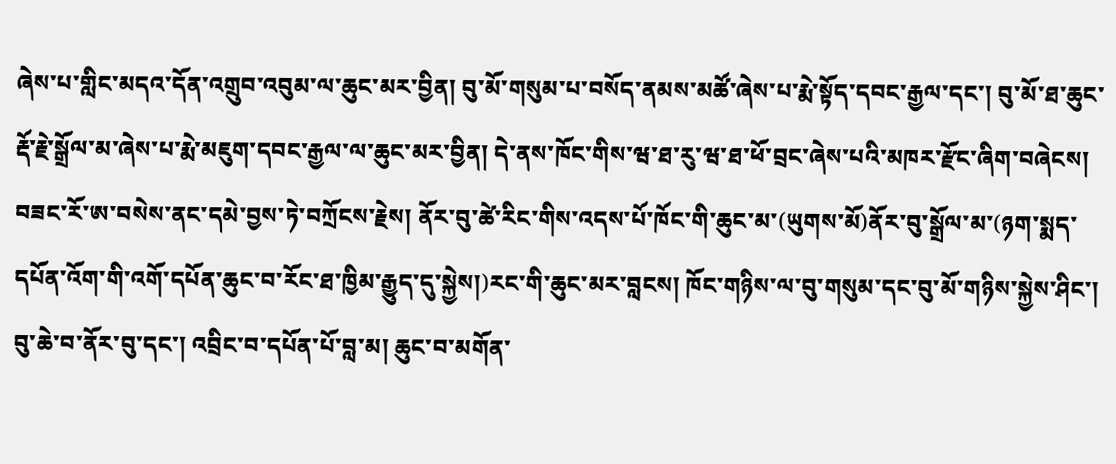ཞེས་པ་གླིང་མདའ་དོན་འགྲུབ་འབུམ་ལ་ཆུང་མར་བྱིན། བུ་མོ་གསུམ་པ་བསོད་ནམས་མཚོ་ཞེས་པ་རྨེ་སྟོད་དབང་རྒྱལ་དང་། བུ་མོ་ཐ་ཆུང་རྡོ་རྗེ་སྒྲོལ་མ་ཞེས་པ་རྨེ་མཇུག་དབང་རྒྱལ་ལ་ཆུང་མར་བྱིན། དེ་ནས་ཁོང་གིས་ཝ་ཐ་རུ་ཝ་ཐ་ཕོ་བྲང་ཞེས་པའི་མཁར་རྫོང་ཞིག་བཞེངས། བཟང་རོ་ཨ་བསེས་ནང་དམེ་བྱས་ཏེ་བཀྲོངས་རྗེས། ནོར་བུ་ཚེ་རིང་གིས་འདས་པོ་ཁོང་གི་ཆུང་མ་(ཡུགས་མོ)ནོར་བུ་སྒྲོལ་མ་(ཉག་སྨད་དཔོན་འོག་གི་འགོ་དཔོན་ཆུང་བ་རོང་ཐ་ཁྱིམ་རྒྱུད་དུ་སྐྱེས།)རང་གི་ཆུང་མར་བླངས། ཁོང་གཉིས་ལ་བུ་གསུམ་དང་བུ་མོ་གཉིས་སྐྱེས་ཤིང་། བུ་ཆེ་བ་ནོར་བུ་དང་། འབྲིང་བ་དཔོན་པོ་བླ་མ། ཆུང་བ་མགོན་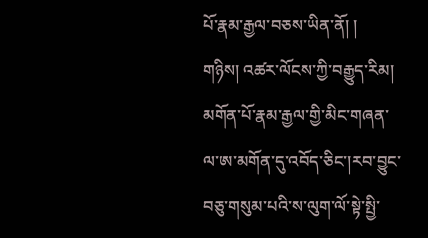པོ་རྣམ་རྒྱལ་བཅས་ཡིན་ནོ། །
གཉིས། འཚར་ལོངས་ཀྱི་བརྒྱུད་རིམ། མགོན་པོ་རྣམ་རྒྱལ་གྱི་མིང་གཞན་ལ་ཨ་མགོན་དུ་འབོད་ཅིང་།རབ་བྱུང་བཅུ་གསུམ་པའི་ས་ལུག་ལོ་སྟེ་སྤྱི་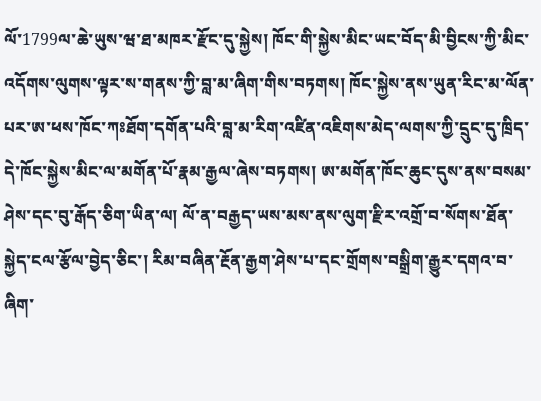ལོ་1799ལ་ཆེ་ཡུས་ཝ་ཐ་མཁར་རྫོང་དུ་སྐྱེས། ཁོང་གི་སྐྱེས་མིང་ཡང་བོད་མི་བྱིངས་ཀྱི་མིང་འདོགས་ལུགས་ལྟར་ས་གནས་ཀྱི་བླ་མ་ཞིག་གིས་བཏགས། ཁོང་སྐྱེས་ནས་ཡུན་རིང་མ་ལོན་པར་ཨ་ཕས་ཁོང་ཀཿཐོག་དགོན་པའི་བླ་མ་རིག་འཛིན་འཇིགས་མེད་ལགས་ཀྱི་དྲུང་དུ་ཁྲིད་དེ་ཁོང་སྐྱེས་མིང་ལ་མགོན་པོ་རྣམ་རྒྱལ་ཞེས་བཏགས། ཨ་མགོན་ཁོང་ཆུང་དུས་ནས་བསམ་ཤེས་དང་བུ་རྒོད་ཅིག་ཡིན་ལ། ལོ་ན་བརྒྱད་ཡས་མས་ནས་ལུག་རྫིར་འགྲོ་བ་སོགས་ཐོན་སྐྱེད་ངལ་རྩོལ་བྱེད་ཅིང་། རིམ་བཞིན་རྔོན་རྒྱག་ཤེས་པ་དང་གྲོགས་བསྒྲིག་རྒྱུར་དགའ་བ་ཞིག་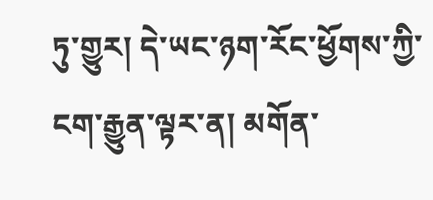ཏུ་གྱུར། དེ་ཡང་ཉག་རོང་ཕྱོགས་ཀྱི་ངག་རྒྱུན་ལྟར་ན། མགོན་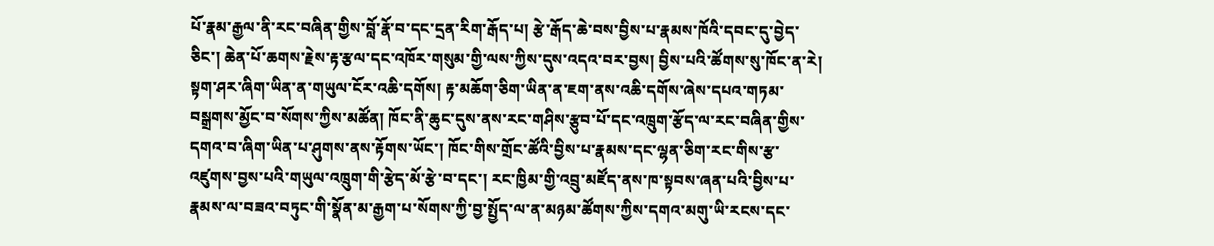པོ་རྣམ་རྒྱལ་ནི་རང་བཞིན་གྱིས་བློ་རྣོ་བ་དང་དྲན་རིག་རྒོད་པ། རྩེ་རྒོད་ཆེ་བས་བྱིས་པ་རྣམས་ཁོའི་དབང་དུ་བྱེད་ཅིང་། ཆེན་པོ་ཆགས་རྗེས་རྟ་རྩལ་དང་འཁོར་གསུམ་གྱི་ལས་ཀྱིས་དུས་འདའ་བར་བྱས། བྱིས་པའི་ཚོགས་སུ་ཁོང་ན་རེ། སྟག་ཤར་ཞིག་ཡིན་ན་གཡུལ་ངོར་འཆི་དགོས། རྟ་མཆོག་ཅིག་ཡིན་ན་ཇག་ནས་འཆི་དགོས་ཞེས་དཔའ་གཏམ་བསྒྲགས་མྱོང་བ་སོགས་ཀྱིས་མཚོན། ཁོང་ནི་ཆུང་དུས་ནས་རང་གཤིས་རྩུབ་པོ་དང་འཁྲུག་རྩོད་ལ་རང་བཞིན་གྱིས་དགའ་བ་ཞིག་ཡིན་པ་ཤུགས་ནས་རྟོགས་ཡོང་། ཁོང་གིས་གྲོང་ཚོའི་བྱིས་པ་རྣམས་དང་ལྷན་ཅིག་རང་གིས་རྩ་འཛུགས་བྱས་པའི་གཡུལ་འཁྲུག་གི་རྩེད་མོ་རྩེ་བ་དང་། རང་ཁྱིམ་གྱི་འབྲུ་མཛོད་ནས་ཁ་སྟབས་ཞན་པའི་བྱིས་པ་རྣམས་ལ་བཟའ་བཏུང་གི་སྣོན་མ་རྒྱག་པ་སོགས་ཀྱི་བྱ་སྤྱོད་ལ་ན་མཉམ་ཚོགས་ཀྱིས་དགའ་མགུ་ཡི་རངས་དང་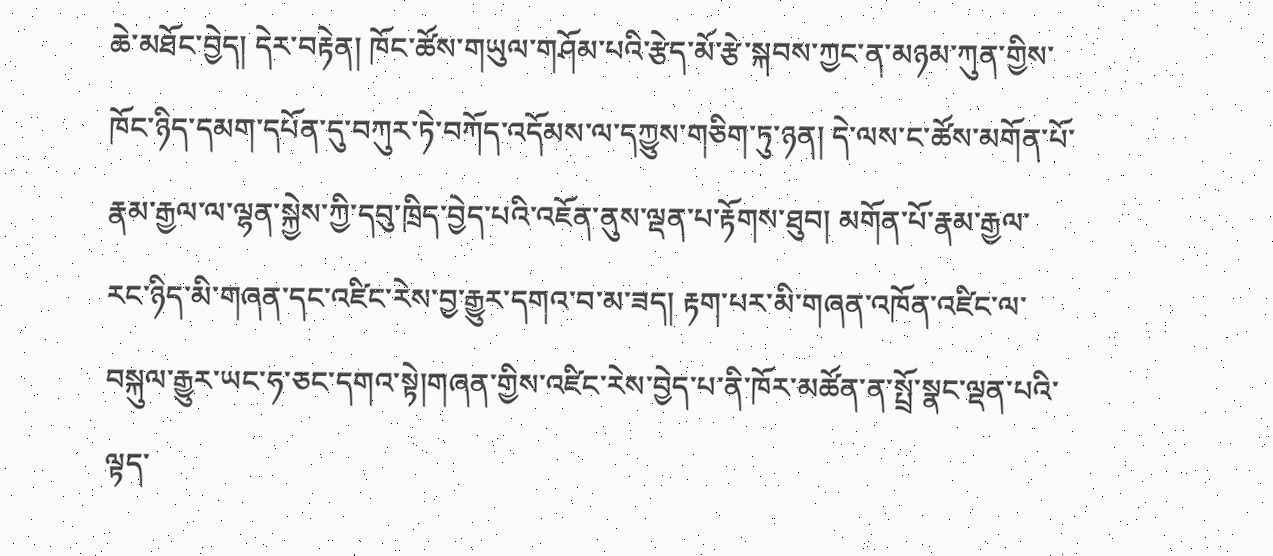ཆེ་མཐོང་བྱེད། དེར་བརྟེན། ཁོང་ཚོས་གཡུལ་གཤོམ་པའི་རྩེད་མོ་རྩེ་སྐབས་ཀྱང་ན་མཉམ་ཀུན་གྱིས་ཁོང་ཉིད་དམག་དཔོན་དུ་བཀུར་ཏེ་བཀོད་འདོམས་ལ་དཀྱུས་གཅིག་ཏུ་ཉན། དེ་ལས་ང་ཚོས་མགོན་པོ་རྣམ་རྒྱལ་ལ་ལྷན་སྐྱེས་ཀྱི་དབུ་ཁྲིད་བྱེད་པའི་འཇོན་ནུས་ལྡན་པ་རྟོགས་ཐུབ། མགོན་པོ་རྣམ་རྒྱལ་རང་ཉིད་མི་གཞན་དང་འཛིང་རེས་བྱ་རྒྱུར་དགའ་བ་མ་ཟད། རྟག་པར་མི་གཞན་འཁོན་འཛིང་ལ་བསྐུལ་རྒྱུར་ཡང་ཧ་ཅང་དགའ་སྟེ།གཞན་གྱིས་འཛིང་རེས་བྱེད་པ་ནི་ཁོར་མཚོན་ན་སྤྲོ་སྣང་ལྡན་པའི་ལྟད་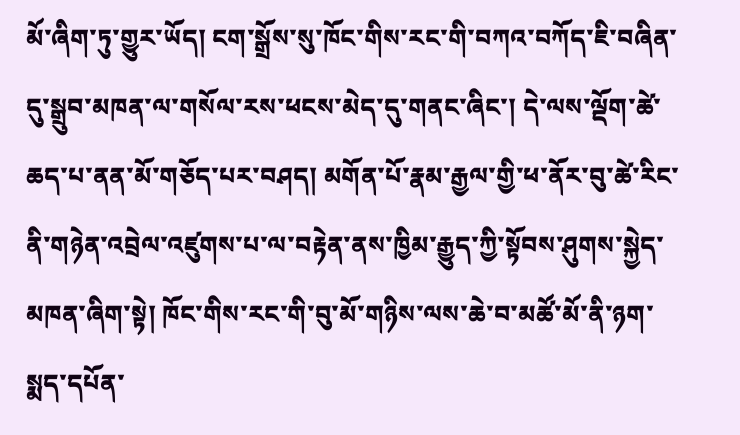མོ་ཞིག་ཏུ་གྱུར་ཡོད། ངག་སྒྲོས་སུ་ཁོང་གིས་རང་གི་བཀའ་བཀོད་ཇི་བཞིན་དུ་སྒྲུབ་མཁན་ལ་གསོལ་རས་ཕངས་མེད་དུ་གནང་ཞིང་། དེ་ལས་ལྡོག་ཚེ་ཆད་པ་ནན་མོ་གཅོད་པར་བཤད། མགོན་པོ་རྣམ་རྒྱལ་གྱི་ཕ་ནོར་བུ་ཚེ་རིང་ནི་གཉེན་འབྲེལ་འཛུགས་པ་ལ་བརྟེན་ནས་ཁྱིམ་རྒྱུད་ཀྱི་སྟོབས་ཤུགས་སྐྱེད་མཁན་ཞིག་སྟེ། ཁོང་གིས་རང་གི་བུ་མོ་གཉིས་ལས་ཆེ་བ་མཚོ་མོ་ནི་ཉག་སྨད་དཔོན་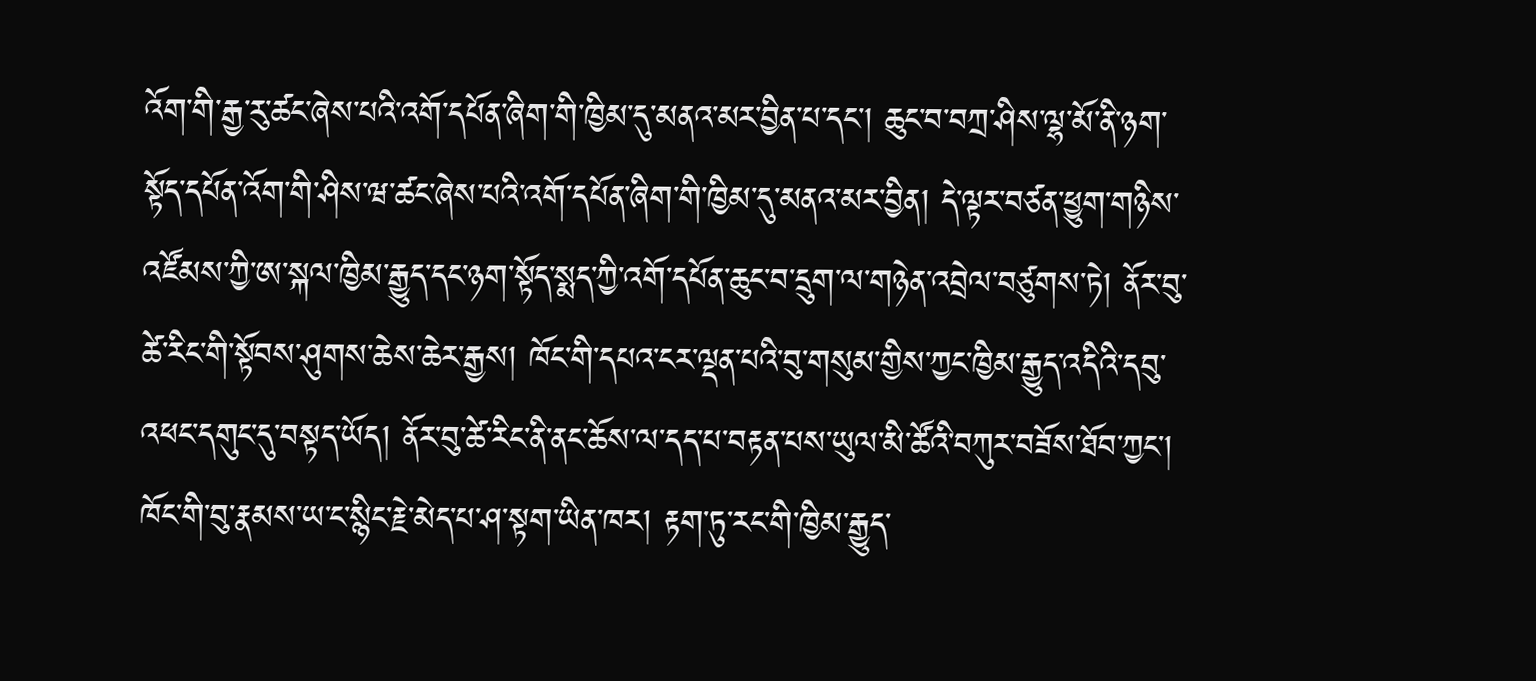འོག་གི་རྒྱ་རུ་ཚང་ཞེས་པའི་འགོ་དཔོན་ཞིག་གི་ཁྱིམ་དུ་མནའ་མར་བྱིན་པ་དང་། ཆུང་བ་བཀྲ་ཤིས་ལྷ་མོ་ནི་ཉག་སྟོད་དཔོན་འོག་གི་ཤིས་ཝ་ཚང་ཞེས་པའི་འགོ་དཔོན་ཞིག་གི་ཁྱིམ་དུ་མནའ་མར་བྱིན། དེ་ལྟར་བཙན་ཕྱུག་གཉིས་འཛོམས་ཀྱི་ཨ་སྐལ་ཁྱིམ་རྒྱུད་དང་ཉག་སྟོད་སྨད་ཀྱི་འགོ་དཔོན་ཆུང་བ་དྲུག་ལ་གཉེན་འབྲེལ་བཙུགས་ཏེ། ནོར་བུ་ཚེ་རིང་གི་སྟོབས་ཤུགས་ཆེས་ཆེར་རྒྱས། ཁོང་གི་དཔའ་ངར་ལྡན་པའི་བུ་གསུམ་གྱིས་ཀྱང་ཁྱིམ་རྒྱུད་འདིའི་དབུ་འཕང་དགུང་དུ་བསྟད་ཡོད། ནོར་བུ་ཚེ་རིང་ནི་ནང་ཆོས་ལ་དད་པ་བརྟན་པས་ཡུལ་མི་ཚོའི་བཀུར་བཟོས་ཐོབ་ཀྱང་། ཁོང་གི་བུ་རྣམས་ཡ་ང་སྙིང་རྗེ་མེད་པ་ཤ་སྟག་ཡིན་ཁར། རྟག་ཏུ་རང་གི་ཁྱིམ་རྒྱུད་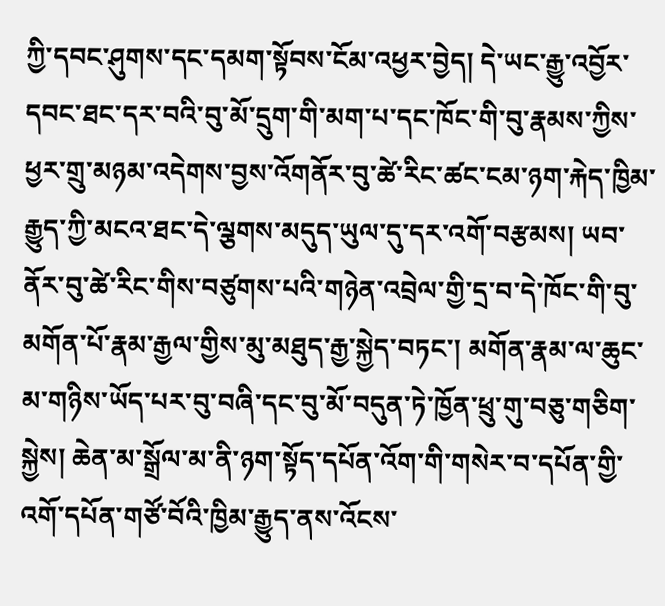ཀྱི་དབང་ཤུགས་དང་དམག་སྟོབས་ངོམ་འཕྱར་བྱེད། དེ་ཡང་རྒྱུ་འབྱོར་དབང་ཐང་དར་བའི་བུ་མོ་དྲུག་གི་མག་པ་དང་ཁོང་གི་བུ་རྣམས་ཀྱིས་ཕྱར་གྲུ་མཉམ་འདེགས་བྱས་འོགནོར་བུ་ཚེ་རིང་ཚང་ངམ་ཉག་རྐེད་ཁྱིམ་རྒྱུད་ཀྱི་མངའ་ཐང་དེ་ལྕགས་མདུད་ཡུལ་དུ་དར་འགོ་བརྩམས། ཡབ་ནོར་བུ་ཚེ་རིང་གིས་བཙུགས་པའི་གཉེན་འབྲེལ་གྱི་དྲ་བ་དེ་ཁོང་གི་བུ་མགོན་པོ་རྣམ་རྒྱལ་གྱིས་མུ་མཐུད་རྒྱ་སྐྱེད་བཏང་། མགོན་རྣམ་ལ་ཆུང་མ་གཉིས་ཡོད་པར་བུ་བཞི་དང་བུ་མོ་བདུན་ཏེ་ཁྱོན་ཕྲུ་གུ་བཅུ་གཅིག་སྐྱེས། ཆེན་མ་སྒྲོལ་མ་ནི་ཉག་སྟོད་དཔོན་འོག་གི་གསེར་བ་དཔོན་གྱི་འགོ་དཔོན་གཙོ་བོའི་ཁྱིམ་རྒྱུད་ནས་འོངས་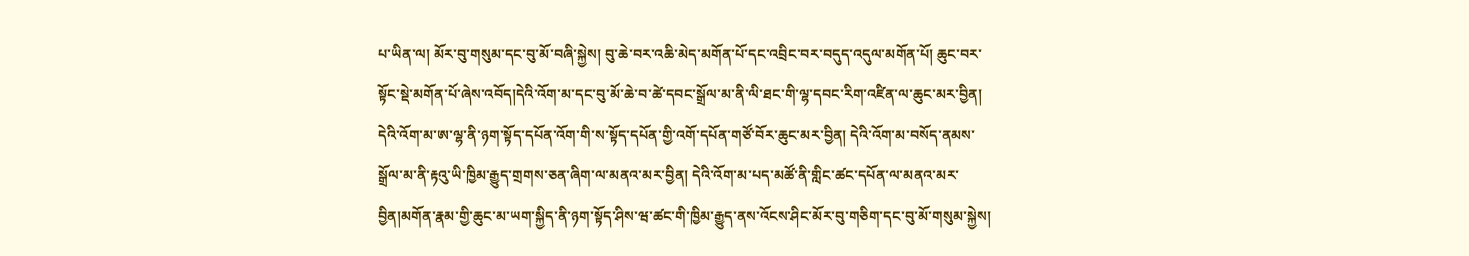པ་ཡིན་ལ། མོར་བུ་གསུམ་དང་བུ་མོ་བཞི་སྐྱེས། བུ་ཆེ་བར་འཆི་མེད་མགོན་པོ་དང་འབྲིང་བར་བདུད་འདུལ་མགོན་པོ། ཆུང་བར་སྟོང་སྡེ་མགོན་པོ་ཞེས་འབོད།དེའི་འོག་མ་དང་བུ་མོ་ཆེ་བ་ཚེ་དབང་སྒྲོལ་མ་ནི་ལི་ཐང་གི་ལྷ་དབང་རིག་འཛིན་ལ་ཆུང་མར་བྱིན། དེའི་འོག་མ་ཨ་ལྷ་ནི་ཉག་སྟོད་དཔོན་འོག་གི་ས་སྟོད་དཔོན་གྱི་འགོ་དཔོན་གཙོ་བོར་ཆུང་མར་བྱིན། དེའི་འོག་མ་བསོད་ནམས་སྒྲོལ་མ་ནི་རྟའུ་ཡི་ཁྱིམ་རྒྱུད་གྲགས་ཅན་ཞིག་ལ་མནའ་མར་བྱིན། དེའི་འོག་མ་པད་མཚོ་ནི་གླིང་ཚང་དཔོན་ལ་མནའ་མར་བྱིན།མགོན་རྣམ་གྱི་ཆུང་མ་ཡག་སྐྱིད་ནི་ཉག་སྟོད་ཤིས་ཝ་ཚང་གི་ཁྱིམ་རྒྱུད་ནས་འོངས་ཤིང་མོར་བུ་གཅིག་དང་བུ་མོ་གསུམ་སྐྱེས།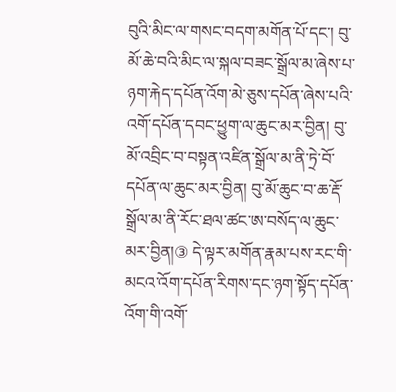བུའི་མིང་ལ་གསང་བདག་མགོན་པོ་དང་། བུ་མོ་ཆེ་བའི་མིང་ལ་སྐལ་བཟང་སྒྲོལ་མ་ཞེས་པ་ཉག་རྐེད་དཔོན་འོག་མེ་ཅུས་དཔོན་ཞེས་པའི་འགོ་དཔོན་དབང་ཕྱུག་ལ་ཆུང་མར་བྱིན། བུ་མོ་འབྲིང་བ་བསྟན་འཛིན་སྒྲོལ་མ་ནི་ཏྲེ་བོ་དཔོན་ལ་ཆུང་མར་བྱིན། བུ་མོ་ཆུང་བ་ཆ་རྡོ་སྒྲོལ་མ་ནི་རོང་ཐལ་ཚང་ཨ་བསོད་ལ་ཆུང་མར་བྱིན།③ དེ་ལྟར་མགོན་རྣམ་པས་རང་གི་མངའ་འོག་དཔོན་རིགས་དང་ཉག་སྟོད་དཔོན་འོག་གི་འགོ་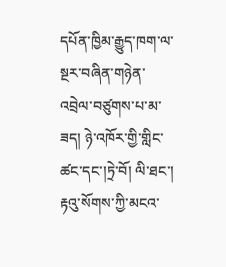དཔོན་ཁྱིམ་རྒྱུད་ཁག་ལ་སྔར་བཞིན་གཉེན་འབྲེལ་བཙུགས་པ་མ་ཟད། ཉེ་འཁོར་གྱི་གླིང་ཚང་དང་།ཏྲེ་བོ། ལི་ཐང་། རྟའུ་སོགས་ཀྱི་མངའ་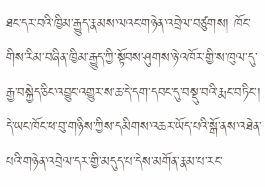ཐང་དར་བའི་ཁྱིམ་རྒྱུད་རྣམས་ལའང་གཉེན་འབྲེལ་བཙུགས། ཁོང་གིས་རིམ་བཞིན་ཁྱིམ་རྒྱུད་ཀྱི་སྟོབས་ཤུགས་ཉེ་འཁོར་གྱི་ས་ཁུལ་དུ་རྒྱ་བསྐྱེད་ཅིང་འབྱུང་འགྱུར་ས་ཆ་དེ་དག་དབང་དུ་བསྡུ་བའི་རྨང་བཏིང་། དེ་ཡང་ཁོང་ཕ་བུ་གཉིས་ཀྱིས་དམིགས་འཆར་ཡོད་པའི་སྒོ་ནས་འཐེན་པའི་གཉེན་འབྲེལ་དར་གྱི་མདུད་པ་དེས་མགོན་རྣམ་པ་རང་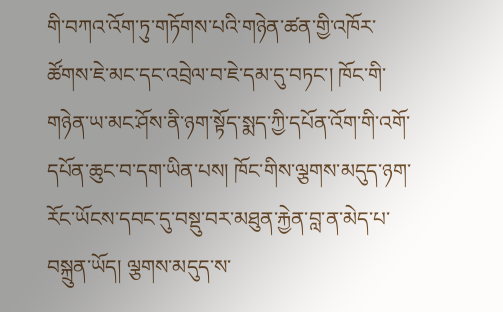གི་བཀའ་འོག་ཏུ་གཏོགས་པའི་གཉེན་ཚན་གྱི་འཁོར་ཚོགས་ཇེ་མང་དང་འབྲེལ་བ་ཇེ་དམ་དུ་བཏང་། ཁོང་གི་གཉེན་ཡ་མང་ཤོས་ནི་ཉག་སྟོད་སྨད་ཀྱི་དཔོན་འོག་གི་འགོ་དཔོན་ཆུང་བ་དག་ཡིན་པས། ཁོང་གིས་ལྕགས་མདུད་ཉག་རོང་ཡོངས་དབང་དུ་བསྡུ་བར་མཐུན་རྐྱེན་བླ་ན་མེད་པ་བསྐྲུན་ཡོད། ལྕགས་མདུད་ས་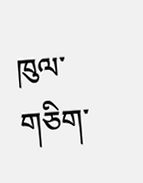ཁུལ་གཅིག་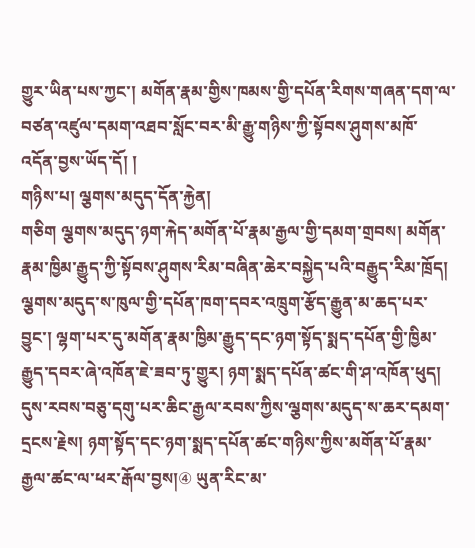གྱུར་ཡིན་པས་ཀྱང་། མགོན་རྣམ་གྱིས་ཁམས་གྱི་དཔོན་རིགས་གཞན་དག་ལ་བཙན་འཛུལ་དམག་འཐབ་སློང་བར་མི་རྒྱུ་གཉིས་ཀྱི་སྟོབས་ཤུགས་མཁོ་འདོན་བྱས་ཡོད་དོ། །
གཉིས་པ། ལྕགས་མདུད་དོན་རྐྱེན།
གཅིག ལྕགས་མདུད་ཉག་རྐེད་མགོན་པོ་རྣམ་རྒྱལ་གྱི་དམག་གྲབས། མགོན་རྣམ་ཁྱིམ་རྒྱུད་ཀྱི་སྟོབས་ཤུགས་རིམ་བཞིན་ཆེར་བསྐྱེད་པའི་བརྒྱུད་རིམ་ཁྲོད། ལྕགས་མདུད་ས་ཁུལ་གྱི་དཔོན་ཁག་དབར་འཁྲུག་རྩོད་རྒྱུན་མ་ཆད་པར་བྱུང་། ལྷག་པར་དུ་མགོན་རྣམ་ཁྱིམ་རྒྱུད་དང་ཉག་སྟོད་སྨད་དཔོན་གྱི་ཁྱིམ་རྒྱུད་དབར་ཞེ་འཁོན་ཇེ་ཟབ་ཏུ་གྱུར། ཉག་སྨད་དཔོན་ཚང་གི་ཤ་འཁོན་ཕུད། དུས་རབས་བཅུ་དགུ་པར་ཆིང་རྒྱལ་རབས་ཀྱིས་ལྕགས་མདུད་ས་ཆར་དམག་དྲངས་རྗེས། ཉག་སྟོད་དང་ཉག་སྨད་དཔོན་ཚང་གཉིས་ཀྱིས་མགོན་པོ་རྣམ་རྒྱལ་ཚང་ལ་ཕར་རྒོལ་བྱས།④ ཡུན་རིང་མ་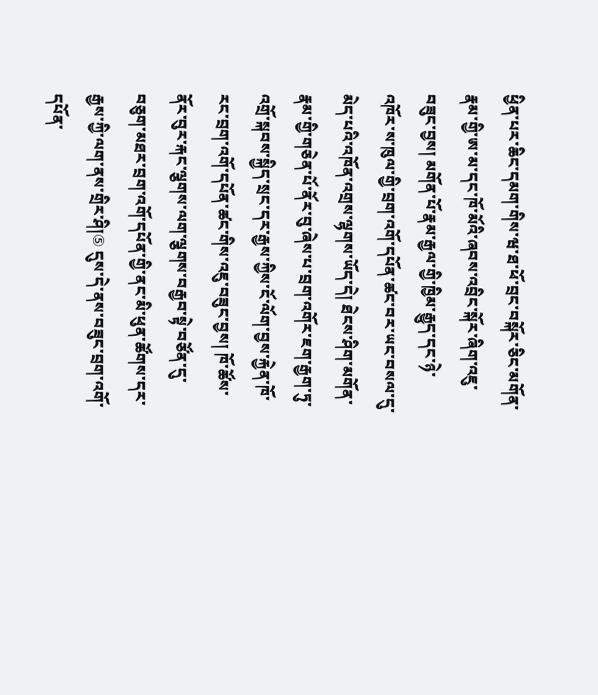ཕྱིན་པར་ཆིང་དམག་གིས་ཝ་ཐ་ཕོ་བྲང་བསྐོར་ཅིང་མགོན་རྣམ་གྱི་ཨ་མ་དང་ཁོ་མོའི་ཞབས་འབྲིང་སྐོར་ཞིག་འཇུ་བཟུང་བྱས། མགོན་པོ་རྣམ་རྒྱལ་གྱི་ཁྱིམ་རྒྱུད་དང་ཉེ་འཁོར་ས་ཁུལ་གྱི་བྲག་འགོ་དཔོན་ཚང་བར་ཡང་བསལ་དུ་མེད་པའི་འཁོན་འགྲས་ལྷགས་ཡོད་དེ། ཐེངས་ཤིག་མགོན་རྣམ་གྱི་གཅེན་པོ་ནོར་བུ་ཞེས་པ་བྲག་འགོར་ཇག་རྒྱག་ཏུ་འགྲོ་སྐབས་སྐྱིད་སྲང་དར་རྒྱས་ཀྱིས་ངོ་ལོག་བྱས་རྐྱེན་ཁོ་རང་བྲག་འགོ་དཔོན་ཚང་གིས་འཇུ་བཟུང་བྱས། ཁོ་ཚོས་ནོར་བུར་རྐང་ལྕགས་ལག་ལྕགས་བརྒྱབ་སྟེ་བཙོན་དུ་བཅུག་མཐར་བྲག་འགོ་དཔོན་གྱི་ནང་མི་ཕུན་ཚོགས་དར་རྒྱས་ཀྱི་ལག་ནས་གྲིར་ཤི།⑤ དུས་དེ་ནས་བཟུང་བྲག་འགོ་དཔོན་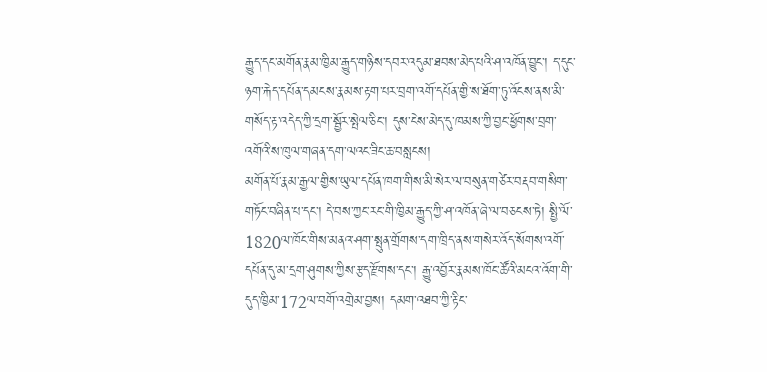རྒྱུད་དང་མགོན་རྣམ་ཁྱིམ་རྒྱུད་གཉིས་དབར་འདུམ་ཐབས་མེད་པའི་ཤ་འཁོན་བྱུང་། ད་དུང་ཉག་རྐེད་དཔོན་དམངས་རྣམས་རྟག་པར་བྲག་འགོ་དཔོན་གྱི་ས་ཐོག་ཏུ་འོངས་ནས་མི་གསོད་རྟ་འདེད་ཀྱི་དྲག་སྦྱོར་སྤེལ་ཅིང་། དུས་ངེས་མེད་དུ་ཁམས་ཀྱི་བྱང་ཕྱོགས་བྲག་འགོའི་ས་ཁུལ་གཞན་དག་ལའང་ཟིང་ཆ་བསླངས།
མགོན་པོ་རྣམ་རྒྱལ་གྱིས་ཡུལ་དཔོན་ཁག་གིས་མི་སེར་ལ་བསུན་གཙེར་བརྡབ་གསིག་གཏོང་བཞིན་པ་དང་། དེ་བས་ཀྱང་རང་གི་ཁྱིམ་རྒྱུད་ཀྱི་ཤ་འཁོན་ཞེ་ལ་བཅངས་ཏེ། སྤྱི་ལོ་1820ལ་ཁོང་གིས་མནའ་ཤག་སྤུན་གྲོགས་དག་ཁྲིད་ནས་གསེར་འོད་སོགས་འགོ་དཔོན་དུ་མ་དྲག་ཤུགས་ཀྱིས་རྩད་རྫོགས་དང་། རྒྱུ་འབྱོར་རྣམས་ཁོང་ཚོའི་མངའ་འོག་གི་དུད་ཁྱིམ་172ལ་བགོ་འགྲེམ་བྱས། དམག་འཐབ་ཀྱི་རྟིང་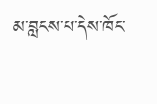མ་བླངས་པ་དེས་ཁོང་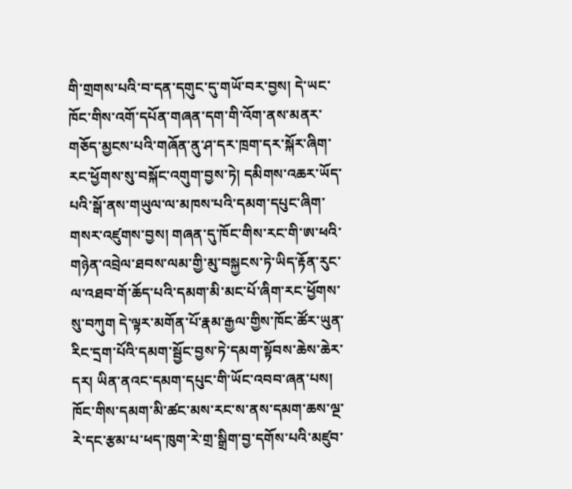གི་གྲགས་པའི་བ་དན་དགུང་དུ་གཡོ་བར་བྱས། དེ་ཡང་ཁོང་གིས་འགོ་དཔོན་གཞན་དག་གི་འོག་ནས་མནར་གཅོད་མྱངས་པའི་གཞོན་ནུ་ཤ་དར་ཁྲག་དར་སྐོར་ཞིག་རང་ཕྱོགས་སུ་བསྐོང་འགུག་བྱས་ཏེ། དམིགས་འཆར་ཡོད་པའི་སྒོ་ནས་གཡུལ་ལ་མཁས་པའི་དམག་དཔུང་ཞིག་གསར་འཛུགས་བྱས། གཞན་དུ་ཁོང་གིས་རང་གི་ཨ་ཕའི་གཉེན་འབྲེལ་ཐབས་ལམ་གྱི་མུ་བསྐྱངས་ཏེ་ཡིད་རྟོན་རུང་ལ་འཐབ་གོ་ཆོད་པའི་དམག་མི་མང་པོ་ཞིག་རང་ཕྱོགས་སུ་བཀུག དེ་ལྟར་མགོན་པོ་རྣམ་རྒྱལ་གྱིས་ཁོང་ཚོར་ཡུན་རིང་དྲག་པོའི་དམག་སྦྱོང་བྱས་ཏེ་དམག་སྟོབས་ཆེས་ཆེར་དར། ཡིན་ནའང་དམག་དཔུང་གི་ཡོང་འབབ་ཞན་པས། ཁོང་གིས་དམག་མི་ཚང་མས་རང་ས་ནས་དམག་ཆས་ལྔ་རེ་དང་རྩམ་པ་ཕད་ཁུག་རེ་གྲ་སྒྲིག་བྱ་དགོས་པའི་མཛུབ་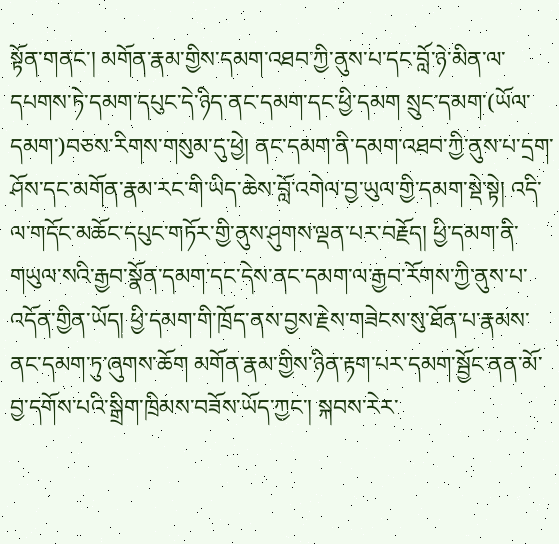སྟོན་གནང་། མགོན་རྣམ་གྱིས་དམག་འཐབ་ཀྱི་ནུས་པ་དང་བློ་ཉེ་མིན་ལ་དཔགས་ཏེ་དམག་དཔུང་དེ་ཉིད་ནང་དམག་དང་ཕྱི་དམག སྲུང་དམག་(ཡོལ་དམག་)བཅས་རིགས་གསུམ་དུ་ཕྱེ། ནང་དམག་ནི་དམག་འཐབ་ཀྱི་ནུས་པ་དྲག་ཤོས་དང་མགོན་རྣམ་རང་གི་ཡིད་ཆེས་བློ་འགེལ་བྱ་ཡུལ་གྱི་དམག་སྡེ་སྟེ། འདི་ལ་གདོང་མཆོང་དཔུང་གཏོར་གྱི་ནུས་ཤུགས་ལྡན་པར་བརྗོད། ཕྱི་དམག་ནི་གཡུལ་སའི་རྒྱབ་སྣོན་དམག་དང་དེས་ནང་དམག་ལ་རྒྱབ་རོགས་ཀྱི་ནུས་པ་འདོན་གྱིན་ཡོད། ཕྱི་དམག་གི་ཁྲོད་ནས་བྱས་རྗེས་གཟེངས་སུ་ཐོན་པ་རྣམས་ནང་དམག་ཏུ་ཞུགས་ཆོག མགོན་རྣམ་གྱིས་ཉིན་རྟག་པར་དམག་སྦྱོང་ནན་མོ་བྱ་དགོས་པའི་སྒྲིག་ཁྲིམས་བཟོས་ཡོད་ཀྱང་། སྐབས་རེར་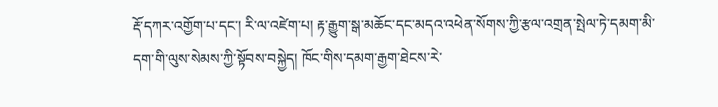རྡོ་དཀར་འགྱོག་པ་དང་། རི་ལ་འཛེག་པ། རྟ་རྒྱུག་སྒ་མཆོང་དང་མདའ་འཕེན་སོགས་ཀྱི་རྩལ་འགྲན་སྤེལ་ཏེ་དམག་མི་དག་གི་ལུས་སེམས་ཀྱི་སྟོབས་བསྐྱེད། ཁོང་གིས་དམག་རྒྱག་ཐེངས་རེ་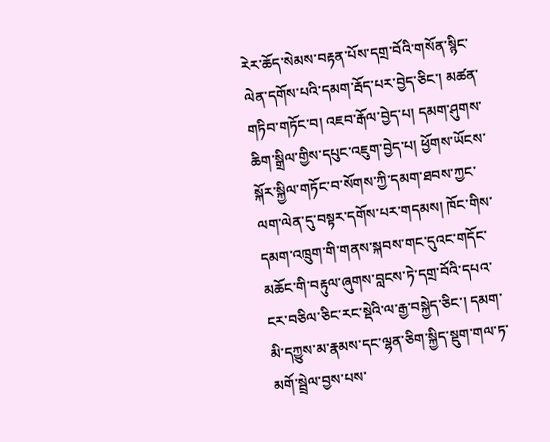རེར་ཆོད་སེམས་བརྟན་པོས་དགྲ་བོའི་གསོན་སྙིང་ལེན་དགོས་པའི་དམག་རྦོད་པར་བྱེད་ཅིང་། མཚན་གཏིབ་གཏོང་བ། འཇབ་རྒོལ་བྱེད་པ། དམག་ཤུགས་ཆིག་སྒྲིལ་གྱིས་དཔུང་འཇུག་བྱེད་པ། ཕྱོགས་ཡོངས་སྐོར་སྐྱིལ་གཏོང་བ་སོགས་ཀྱི་དམག་ཐབས་ཀྱང་ལག་ལེན་དུ་བསྟར་དགོས་པར་གདམས། ཁོང་གིས་དམག་འཁྲུག་གི་གནས་སྐབས་གང་དུའང་གདོང་མཆོང་གི་བརྟུལ་ཞུགས་བླངས་ཏེ་དགྲ་བོའི་དཔའ་ངར་བཅིལ་ཅིང་རང་སྡེའི་ལ་རྒྱ་བསྐྱེད་ཅིང་། དམག་མི་དཀྱུས་མ་རྣམས་དང་ལྷན་ཅིག་སྐྱིད་སྡུག་གལ་ཏ་མགོ་སྦྲེལ་བྱས་པས་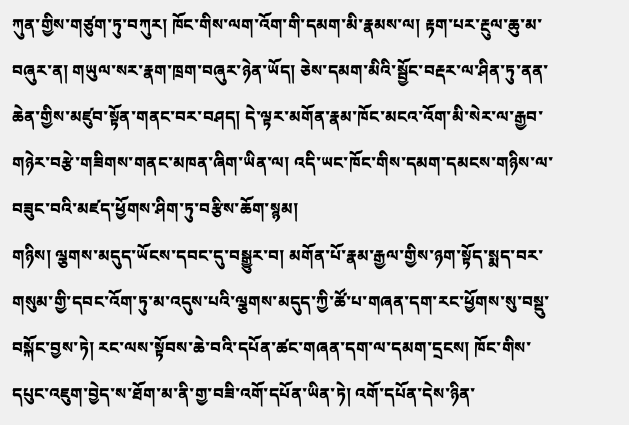ཀུན་གྱིས་གཙུག་ཏུ་བཀུར། ཁོང་གིས་ལག་འོག་གི་དམག་མི་རྣམས་ལ། རྟག་པར་རྔུལ་ཆུ་མ་བཞུར་ན། གཡུལ་སར་རྣག་ཁྲག་བཞུར་ཉེན་ཡོད། ཅེས་དམག་མིའི་སྦྱོང་བརྡར་ལ་ཤིན་ཏུ་ནན་ཆེན་གྱིས་མཛུབ་སྟོན་གནང་བར་བཤད། དེ་ལྟར་མགོན་རྣམ་ཁོང་མངའ་འོག་མི་སེར་ལ་རྒྱབ་གཉེར་བརྩེ་གཟིགས་གནང་མཁན་ཞིག་ཡིན་ལ། འདི་ཡང་ཁོང་གིས་དམག་དམངས་གཉིས་ལ་བཟུང་བའི་མཛད་ཕྱོགས་ཤིག་ཏུ་བརྩིས་ཆོག་སྙམ།
གཉིས། ལྕགས་མདུད་ཡོངས་དབང་དུ་བསྒྱུར་བ། མགོན་པོ་རྣམ་རྒྱལ་གྱིས་ཉག་སྟོད་སྨད་བར་གསུམ་གྱི་དབང་འོག་ཏུ་མ་འདུས་པའི་ལྕགས་མདུད་ཀྱི་ཚོ་པ་གཞན་དག་རང་ཕྱོགས་སུ་བསྡུ་བསྐོང་བྱས་ཏེ། རང་ལས་སྟོབས་ཆེ་བའི་དཔོན་ཚང་གཞན་དག་ལ་དམག་དྲངས། ཁོང་གིས་དཔུང་འཇུག་བྱེད་ས་ཐོག་མ་ནི་གྱ་བཟི་འགོ་དཔོན་ཡིན་ཏེ། འགོ་དཔོན་དེས་ཉིན་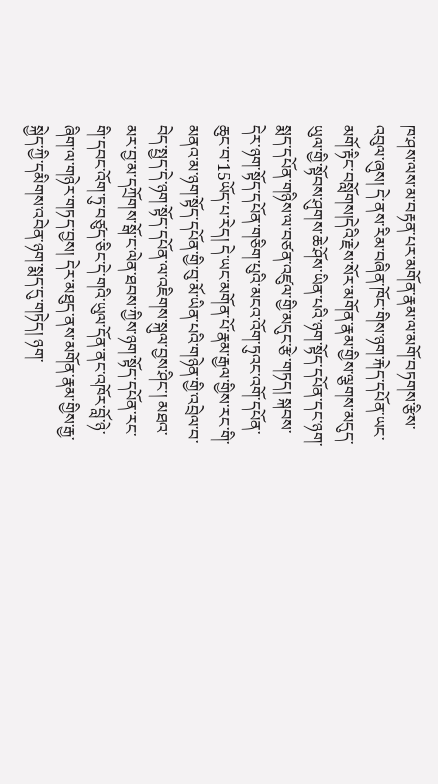ཁ་ཤས་ལས་མ་བརྟན་པར་མགོན་རྣམ་ལ་མགོ་བཏགས་རྩིས་འབུལ་ཞུས། དེ་ནས་རིམ་བཞིན་ཁོང་གིས་ཉག་རྐེད་དཔོན་ཡང་མགོ་རྟིང་བསློགས།དེའི་རྗེས་སོར་མགོན་རྣམ་གྱིས་ལྕགས་མདུད་ཡུལ་གྱི་སྟོབས་ཤུགས་ཆེ་ཤོས་ཡིན་པའི་ཉག་སྟོད་དཔོན་དང་ཉག་སྨད་དཔོན་གཉིས་ལ་བཙན་འཛུལ་གྱི་མདུང་རྩེ་གཏད། སྐབས་དེར་ཉག་སྟོད་དཔོན་གཅིག་པུའི་མངའ་འོག་ཏུའང་འགོ་དཔོན་ཆུང་བ་15ཡོད་པ་རེད། དེ་ཡང་མགོན་པོ་རྣམ་རྒྱལ་གྱིས་རང་གི་མནའ་མ་ཉག་སྟོད་དཔོན་གྱི་བུ་མོ་ཡིན་པའི་གཉེན་གྱི་འབྲེལ་བ་བེད་སྤྱད་དེ་ཉག་སྟོད་དཔོན་ལ་འཇིགས་སྐུལ་བྱས་ཤིང་། མཐའ་མར་བྱ་མ་དཀྲོགས་སྒོ་ང་ལེན་ཐབས་ཀྱིས་ཉག་སྟོད་དཔོན་རང་གི་དབང་འོག་ཏུ་བཙུད་ཅིང་དེ་གའི་ཡུལ་དོན་ནང་འཁོར་བློ་ཉེ་ཞིག་ལ་གཉེར་གཏད་བྱས། དེར་མཐུད་ནས་མགོན་རྣམ་གྱིས་རྒྱ་སྐྱེད་ཀྱི་དམིགས་འབེན་ཉག་སྨད་དུ་གཏེད། ཉག་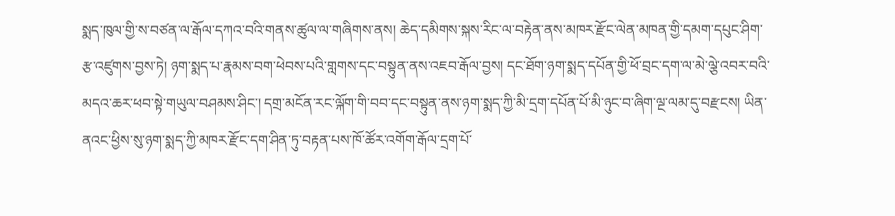སྨད་ཁུལ་གྱི་ས་བཙན་ལ་རྒོལ་དཀའ་བའི་གནས་ཚུལ་ལ་གཞིགས་ནས། ཆེད་དམིགས་སྐས་རིང་ལ་བརྟེན་ནས་མཁར་རྫོང་ལེན་མཁན་གྱི་དམག་དཔུང་ཤིག་རྩ་འཛུགས་བྱས་ཏེ། ཉག་སྨད་པ་རྣམས་བག་ཕེབས་པའི་གླགས་དང་བསྟུན་ནས་འཇབ་རྒོལ་བྱས། དང་ཐོག་ཉག་སྨད་དཔོན་གྱི་ཕོ་བྲང་དག་ལ་མེ་ལྕེ་འབར་བའི་མདའ་ཆར་ཕབ་སྟེ་གཡུལ་བཤམས་ཤིང་། དགྲ་མངོན་རང་ལྐོག་གི་བབ་དང་བསྟུན་ནས་ཉག་སྨད་ཀྱི་མི་དྲག་དཔོན་པོ་མི་ཉུང་བ་ཞིག་ལྔ་ལམ་དུ་བརྫངས། ཡིན་ནའང་ཕྱིས་སུ་ཉག་སྨད་ཀྱི་མཁར་རྫོང་དག་ཤིན་ཏུ་བརྟན་པས་ཁོ་ཚོར་འགོག་རྒོལ་དྲག་པོ་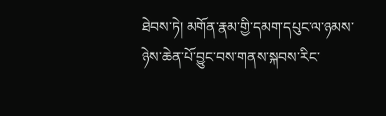ཐེབས་ཏེ། མགོན་རྣམ་གྱི་དམག་དཔུང་ལ་ཉམས་ཉེས་ཆེན་པོ་བྱུང་བས་གནས་སྐབས་རིང་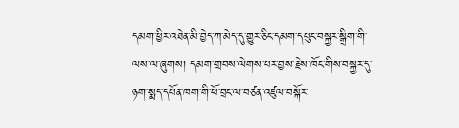དམག་ཕྱིར་འཐེན་མི་བྱེད་ཀ་མེད་དུ་གྱུར་ཅིང་དམག་དཔུང་བསྐྱར་སྒྲིག་གི་ལས་ལ་ཞུགས། དམག་གྲབས་ལེགས་པར་བྱས་རྗེས་ཁོང་གིས་བསྐྱར་དུ་ཉག་སྨད་དཔོན་ཁག་གི་ཕོ་བྲང་ལ་བཙན་འཛུལ་བསྐོར་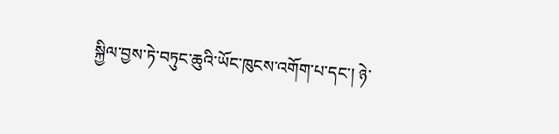སྐྱིལ་བྱས་ཏེ་བཏུང་ཆུའི་ཡོང་ཁུངས་འགོག་པ་དང་། ཉེ་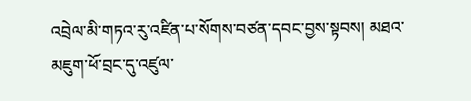འབྲེལ་མི་གཏའ་རུ་འཛིན་པ་སོགས་བཙན་དབང་བྱས་སྟབས། མཐའ་མཇུག་ཕོ་བྲང་དུ་འཛུལ་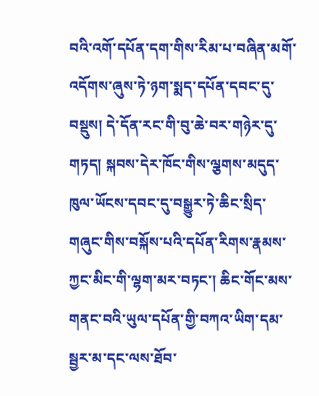བའི་འགོ་དཔོན་དག་གིས་རིམ་པ་བཞིན་མགོ་འདོགས་ཞུས་ཏེ་ཉག་སྨད་དཔོན་དབང་དུ་བསྡུས། དེ་དོན་རང་གི་བུ་ཆེ་བར་གཉེར་དུ་གཏད། སྐབས་དེར་ཁོང་གིས་ལྕགས་མདུད་ཁུལ་ཡོངས་དབང་དུ་བསྒྱུར་ཏེ་ཆིང་སྲིད་གཞུང་གིས་བསྐོས་པའི་དཔོན་རིགས་རྣམས་ཀྱང་མིང་གི་ལྷག་མར་བཏང་། ཆིང་གོང་མས་གནང་བའི་ཡུལ་དཔོན་གྱི་བཀའ་ཡིག་དམ་སྦྱར་མ་དང་ལས་ཐོབ་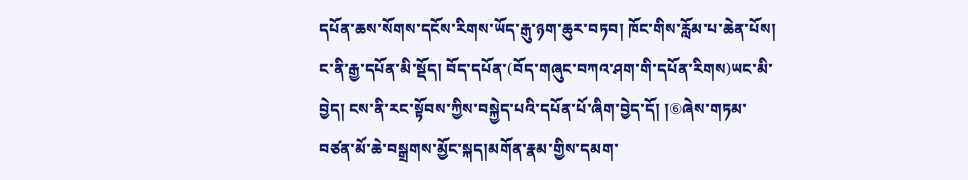དཔོན་ཆས་སོགས་དངོས་རིགས་ཡོད་རྒུ་ཉག་ཆུར་བཏབ། ཁོང་གིས་རློམ་པ་ཆེན་པོས། ང་ནི་རྒྱ་དཔོན་མི་སྡོད། བོད་དཔོན་(བོད་གཞུང་བཀའ་ཤག་གི་དཔོན་རིགས)ཡང་མི་བྱེད། ངས་ནི་རང་སྟོབས་ཀྱིས་བསྐྱེད་པའི་དཔོན་པོ་ཞིག་བྱེད་དོ། །⑥ཞེས་གཏམ་བཙན་མོ་ཆེ་བསྒྲགས་མྱོང་སྐད།མགོན་རྣམ་གྱིས་དམག་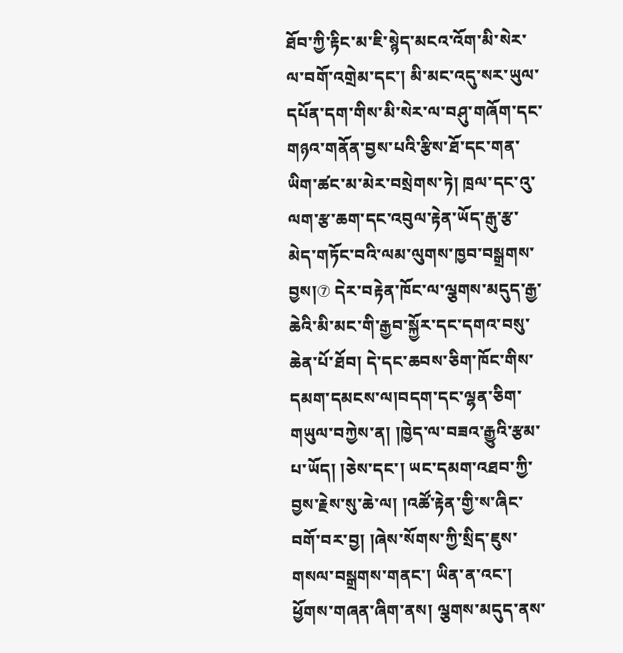ཐོབ་ཀྱི་རྟིང་མ་ཇི་སྙེད་མངའ་འོག་མི་སེར་ལ་བགོ་འགྲེམ་དང་། མི་མང་འདུ་སར་ཡུལ་དཔོན་དག་གིས་མི་སེར་ལ་བཤུ་གཞོག་དང་གཉའ་གནོན་བྱས་པའི་རྩིས་ཐོ་དང་གན་ཡིག་ཚང་མ་མེར་བསྲེགས་ཏེ། ཁྲལ་དང་འུ་ལག་རྩ་ཆག་དང་འབུལ་རྟེན་ཡོད་རྒུ་རྩ་མེད་གཏོང་བའི་ལམ་ལུགས་ཁྱབ་བསྒྲགས་བྱས།⑦ དེར་བརྟེན་ཁོང་ལ་ལྕགས་མདུད་རྒྱ་ཆེའི་མི་མང་གི་རྒྱབ་སྐྱོར་དང་དགའ་བསུ་ཆེན་པོ་ཐོབ། དེ་དང་ཆབས་ཅིག་ཁོང་གིས་དམག་དམངས་ལ།བདག་དང་ལྷན་ཅིག་གཡུལ་བཀྱེས་ན། །ཁྱེད་ལ་བཟའ་རྒྱུའི་རྩམ་པ་ཡོད། །ཅེས་དང་། ཡང་དམག་འཐབ་ཀྱི་བྱས་རྗེས་སུ་ཆེ་ལ། །འཚོ་རྟེན་གྱི་ས་ཞིང་བགོ་བར་བྱ། །ཞེས་སོགས་ཀྱི་སྲིད་ཇུས་གསལ་བསྒྲགས་གནང་། ཡིན་ན་འང་། ཕྱོགས་གཞན་ཞིག་ནས། ལྕགས་མདུད་ནས་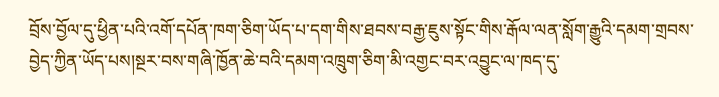བྲོས་བྱོལ་དུ་ཕྱིན་པའི་འགོ་དཔོན་ཁག་ཅིག་ཡོད་པ་དག་གིས་ཐབས་བརྒྱ་ཇུས་སྟོང་གིས་རྒོལ་ལན་སློག་རྒྱུའི་དམག་གྲབས་བྱེད་ཀྱིན་ཡོད་པས།སྔར་བས་གཞི་ཁྱོན་ཆེ་བའི་དམག་འཁྲུག་ཅིག་མི་འགྱང་བར་འབྱུང་ལ་ཁད་དུ་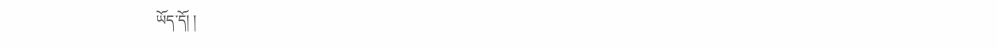ཡོད་དོ། །